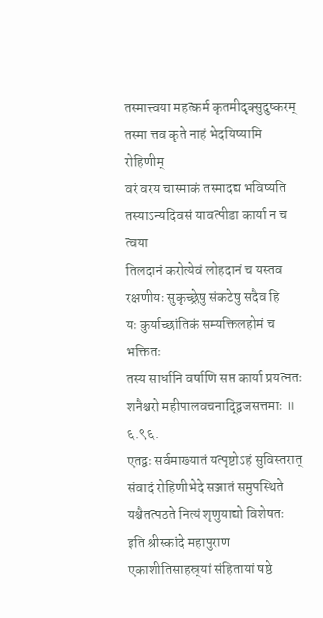तस्मात्त्वया महत्कर्म कृतमीदृक्सुदुष्करम्
तस्मा त्तव कृते नाहं भेदयिष्यामि रोहिणीम्
वरं वरय चास्माकं तस्मादद्य भविष्यति
तस्याऽन्यदिवसं यावत्पीडा कार्या न च त्वया
तिलदानं करोत्येवं लोहदानं च यस्तव
रक्षणीयः सुकृच्छ्रेषु संकटेषु सदैव हि
यः कुर्याच्छांतिकं सम्यक्तिलहोमं च भक्तितः
तस्य सार्धानि वर्षाणि सप्त कार्या प्रयत्नतः
शनैश्चरो महीपालवचनाद्द्विजसत्तमाः ॥ ६.९६.
एतद्वः सर्वमाख्यातं यत्पृष्टोऽहं सुविस्तरात् संवादं रोहिणीभेदे सञ्जातं समुपस्थिते
यश्चैतत्पठते नित्यं शृणुयाद्यो विशेषतः
इति श्रीस्कांदे महापुराण एकाशीतिसाहस्र्यां संहितायां षष्ठे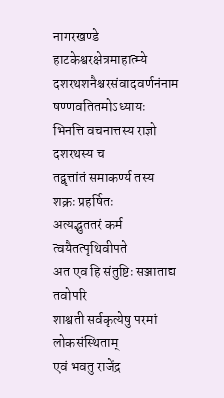नागरखण्डे हाटकेश्वरक्षेत्रमाहात्म्ये दशरथशनैश्चरसंवादवर्णनंनाम षण्णवतितमोऽध्यायः
भिनत्ति वचनात्तस्य राज्ञो दशरथस्य च
तद्वृत्तांतं समाकर्ण्य तस्य शक्रः प्रहर्षितः
अत्यद्भुततरं कर्म त्वयैतत्पृथिवीपते
अत एव हि संतुष्टिः सञ्जाताद्य तवोपरि
शाश्वती सर्वकृत्येषु परमां लोकसंस्थिताम्
एवं भवतु राजेंद्र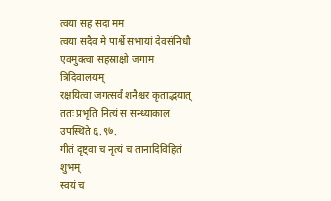त्वया सह सदा मम
त्वया सदैव मे पार्श्वे सभायां देवसंनिधौ
एवमुक्त्वा सहस्राक्षो जगाम त्रिदिवालयम्
रक्षयित्वा जगत्सर्वं शनैश्चर कृताद्भयात्
ततः प्रभृति नित्यं स सन्ध्याकाल उपस्थिते ६.९७.
गीतं दृष्ट्वा च नृत्यं च तानादिविहितं शुभम्
स्वयं च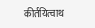कीर्तयित्वाथ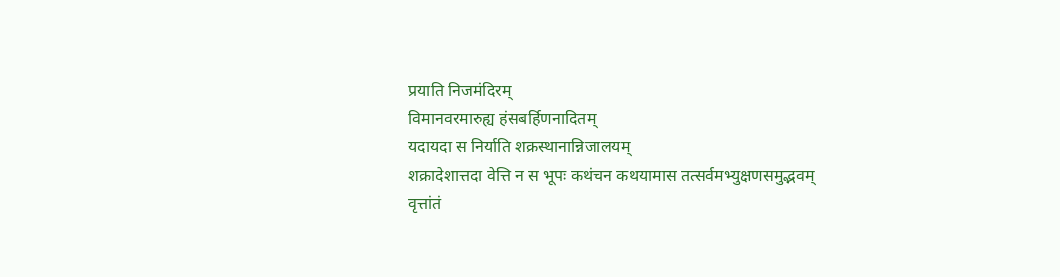प्रयाति निजमंदिरम्
विमानवरमारुह्य हंसबर्हिणनादितम्
यदायदा स निर्याति शक्रस्थानान्निजालयम्
शक्रादेशात्तदा वेत्ति न स भूपः कथंचन कथयामास तत्सर्वमभ्युक्षणसमुद्भवम्
वृत्तांतं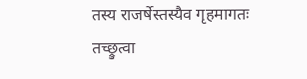तस्य राजर्षेस्तस्यैव गृहमागतः
तच्छ्रुत्वा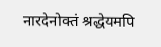नारदेनोक्तं श्रद्धेयमपि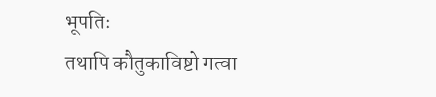भूपतिः
तथापि कौतुकाविष्टो गत्वा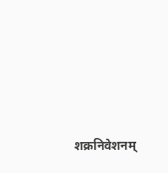शक्रनिवेशनम्